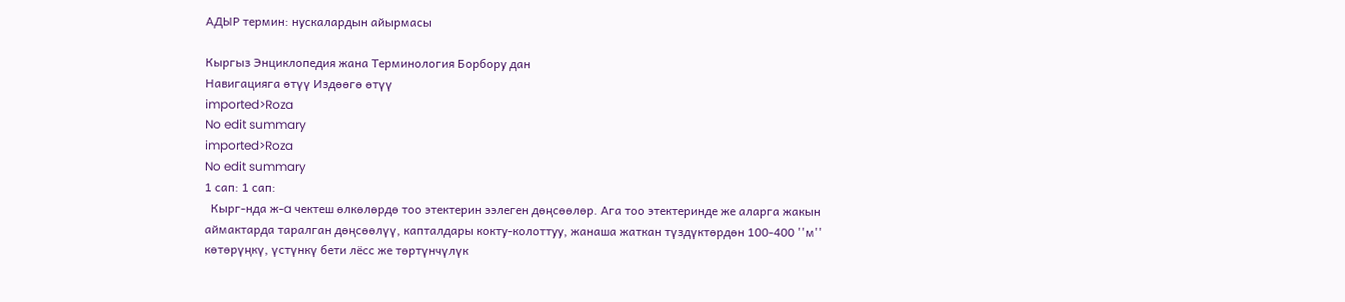АДЫР термин: нускалардын айырмасы

Кыргыз Энциклопедия жана Терминология Борбору дан
Навигацияга өтүү Издөөгө өтүү
imported>Roza
No edit summary
imported>Roza
No edit summary
1 сап: 1 сап:
  Кырг‑нда ж‑a чектеш өлкөлөрдө тоо этектерин ээлеген дөңсөөлөр. Ага тоо этектеринде же аларга жакын аймактарда таралган дөңсөөлүү, капталдары кокту‑колоттуу, жанаша жаткан түздүктөрдөн 100‑400 ''м'' көтөрүңкү, үстүнкү бети лёсс же төртүнчүлүк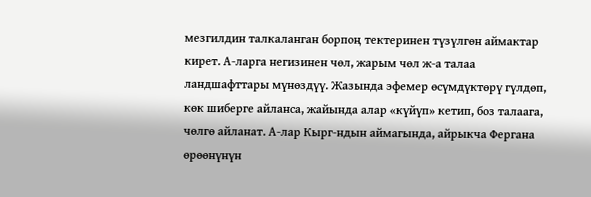мезгилдин талкаланган борпоң тектеринен түзүлгөн аймактар кирет. А‑ларга негизинен чөл, жарым чөл ж‑а талаа ландшафттары мүнөздүү. Жазында эфемер өсүмдүктөрү гүлдөп, көк шиберге айланса, жайында алар «күйүп» кетип, боз талаага, чөлгө айланат. А‑лар Кырг‑ндын аймагында, айрыкча Фергана өрөөнүнүн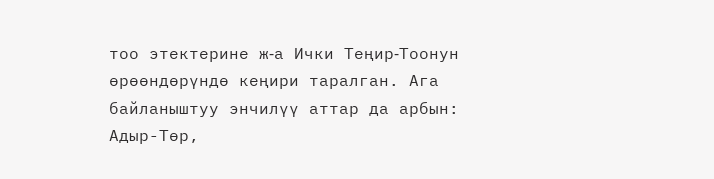тоо этектерине ж‑а Ички Теңир‑Тоонун өрөөндөрүндө кеңири таралган. Ага байланыштуу энчилүү аттар да арбын: Адыр-Төр,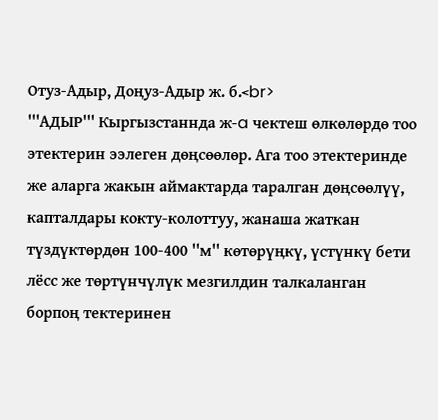Отуз‑Адыр, Доңуз‑Адыр ж. б.<br>
'''АДЫР''' Кыргызстаннда ж‑a чектеш өлкөлөрдө тоо этектерин ээлеген дөңсөөлөр. Ага тоо этектеринде же аларга жакын аймактарда таралган дөңсөөлүү, капталдары кокту‑колоттуу, жанаша жаткан түздүктөрдөн 100‑400 ''м'' көтөрүңкү, үстүнкү бети лёсс же төртүнчүлүк мезгилдин талкаланган борпоң тектеринен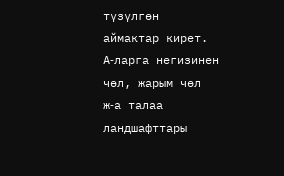түзүлгөн аймактар кирет. А‑ларга негизинен чөл, жарым чөл ж‑а талаа ландшафттары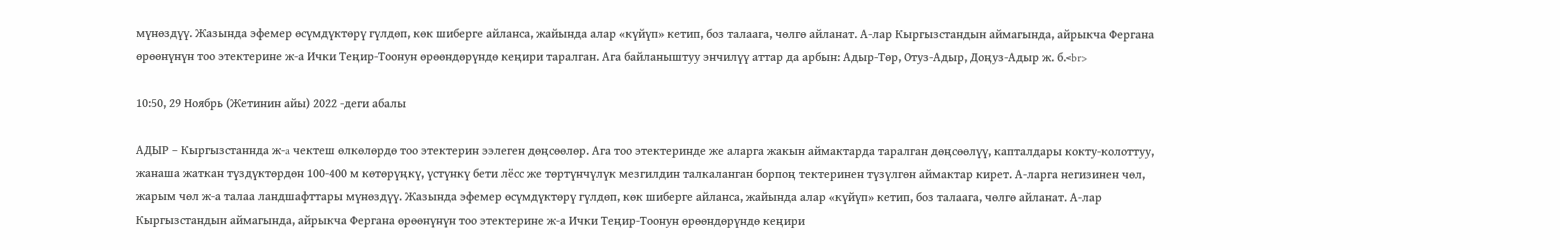мүнөздүү. Жазында эфемер өсүмдүктөрү гүлдөп, көк шиберге айланса, жайында алар «күйүп» кетип, боз талаага, чөлгө айланат. А‑лар Кыргызстандын аймагында, айрыкча Фергана өрөөнүнүн тоо этектерине ж‑а Ички Теңир‑Тоонун өрөөндөрүндө кеңири таралган. Ага байланыштуу энчилүү аттар да арбын: Адыр-Төр, Отуз‑Адыр, Доңуз‑Адыр ж. б.<br>

10:50, 29 Ноябрь (Жетинин айы) 2022 -деги абалы

АДЫР – Кыргызстаннда ж‑a чектеш өлкөлөрдө тоо этектерин ээлеген дөңсөөлөр. Ага тоо этектеринде же аларга жакын аймактарда таралган дөңсөөлүү, капталдары кокту‑колоттуу, жанаша жаткан түздүктөрдөн 100‑400 м көтөрүңкү, үстүнкү бети лёсс же төртүнчүлүк мезгилдин талкаланган борпоң тектеринен түзүлгөн аймактар кирет. А‑ларга негизинен чөл, жарым чөл ж‑а талаа ландшафттары мүнөздүү. Жазында эфемер өсүмдүктөрү гүлдөп, көк шиберге айланса, жайында алар «күйүп» кетип, боз талаага, чөлгө айланат. А‑лар Кыргызстандын аймагында, айрыкча Фергана өрөөнүнүн тоо этектерине ж‑а Ички Теңир‑Тоонун өрөөндөрүндө кеңири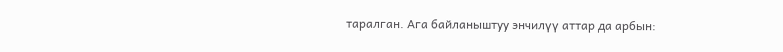таралган. Ага байланыштуу энчилүү аттар да арбын: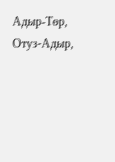Адыр-Төр, Отуз‑Адыр,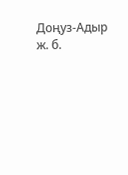Доңуз‑Адыр ж. б.